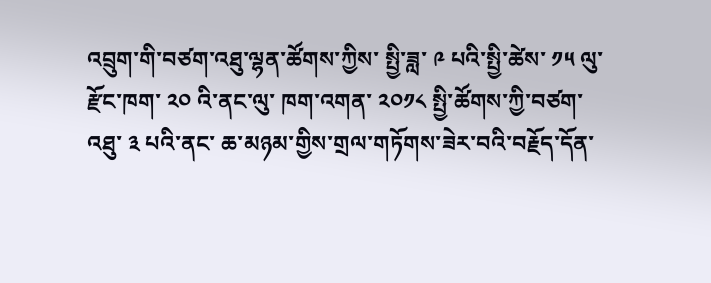འབྲུག་གི་བཙག་འཐུ་ལྷན་ཚོགས་ཀྱིས་ སྤྱི་ཟླ་ ༩ པའི་སྤྱི་ཚེས་ ༡༥ ལུ་ རྫོང་ཁག་ ༢༠ འི་ནང་ལུ་ ཁག་འགན་ ༢༠༡༨ སྤྱི་ཚོགས་ཀྱི་བཙག་འཐུ་ ༣ པའི་ནང་ ཆ་མཉམ་གྱིས་གྲལ་གཏོགས་ཟེར་བའི་བརྗོད་དོན་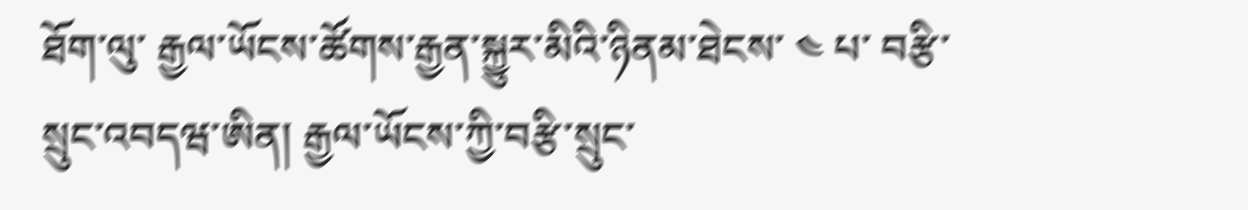ཐོག་ལུ་ རྒྱལ་ཡོངས་ཚོགས་རྒྱན་སྐྱུར་མིའི་ཉིནམ་ཐེངས་ ༤ པ་ བརྩི་སྲུང་འབདཝ་ཨིན། རྒྱལ་ཡོངས་ཀྱི་བརྩི་སྲུང་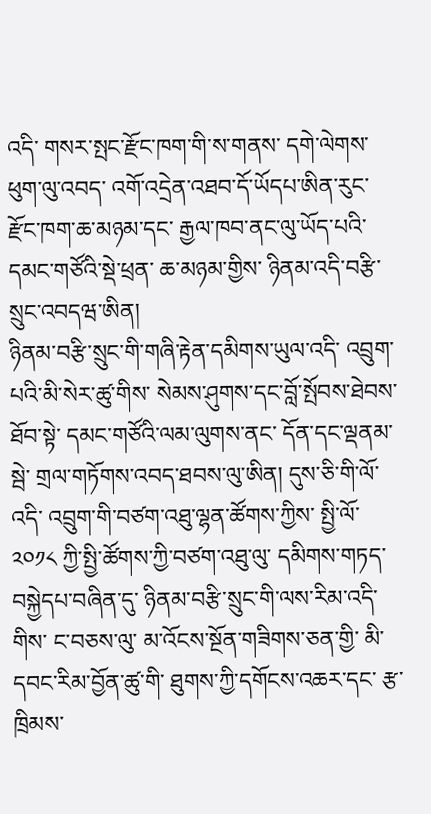འདི་ གསར་སྤང་རྫོང་ཁག་གི་ས་གནས་ དགེ་ལེགས་ཕུག་ལུ་འབད་ འགོ་འདྲེན་འཐབ་དོ་ཡོདཔ་ཨིན་རུང་ རྫོང་ཁག་ཆ་མཉམ་དང་ རྒྱལ་ཁབ་ནང་ལུ་ཡོད་པའི་དམང་གཙོའི་སྡེ་ཕྲན་ ཆ་མཉམ་གྱིས་ ཉིནམ་འདི་བརྩི་སྲུང་འབདཝ་ཨིན།
ཉིནམ་བརྩི་སྲུང་གི་གཞི་རྟེན་དམིགས་ཡུལ་འདི་ འབྲུག་པའི་མི་སེར་ཚུ་གིས་ སེམས་ཤུགས་དང་བློ་སྤོབས་ཐེབས་ཐོབ་སྟེ་ དམང་གཙོའི་ལམ་ལུགས་ནང་ དོན་དང་ལྡནམ་སྦེ་ གྲལ་གཏོགས་འབད་ཐབས་ལུ་ཨིན། དུས་ཅི་གི་ལོ་འདི་ འབྲུག་གི་བཙག་འཐུ་ལྷན་ཚོགས་ཀྱིས་ སྤྱི་ལོ་ ༢༠༡༨ ཀྱི་སྤྱི་ཚོགས་ཀྱི་བཙག་འཐུ་ལུ་ དམིགས་གཏད་བསྐྱེདཔ་བཞིན་དུ་ ཉིནམ་བརྩི་སྲུང་གི་ལས་རིམ་འདི་གིས་ ང་བཅས་ལུ་ མ་འོངས་སྔོན་གཟིགས་ཅན་གྱི་ མི་དབང་རིམ་བྱོན་ཚུ་གི་ ཐུགས་ཀྱི་དགོངས་འཆར་དང་ རྩ་ཁྲིམས་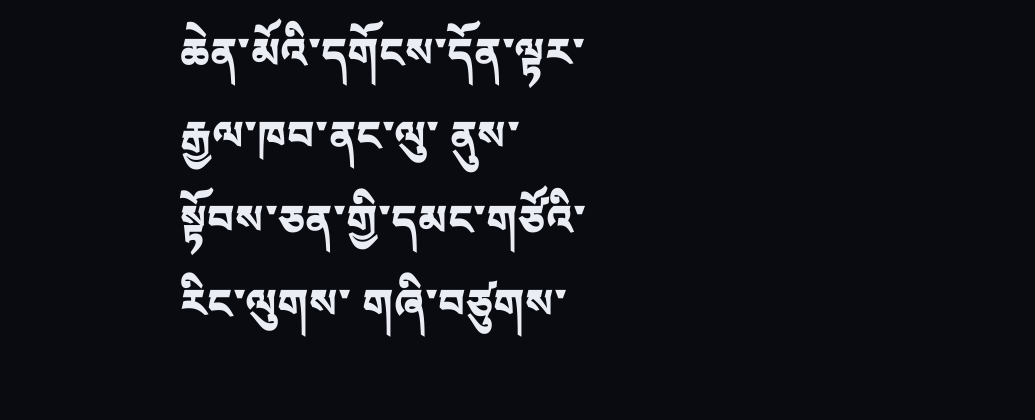ཆེན་མོའི་དགོངས་དོན་ལྟར་ རྒྱལ་ཁབ་ནང་ལུ་ ནུས་སྟོབས་ཅན་གྱི་དམང་གཙོའི་རིང་ལུགས་ གཞི་བཙུགས་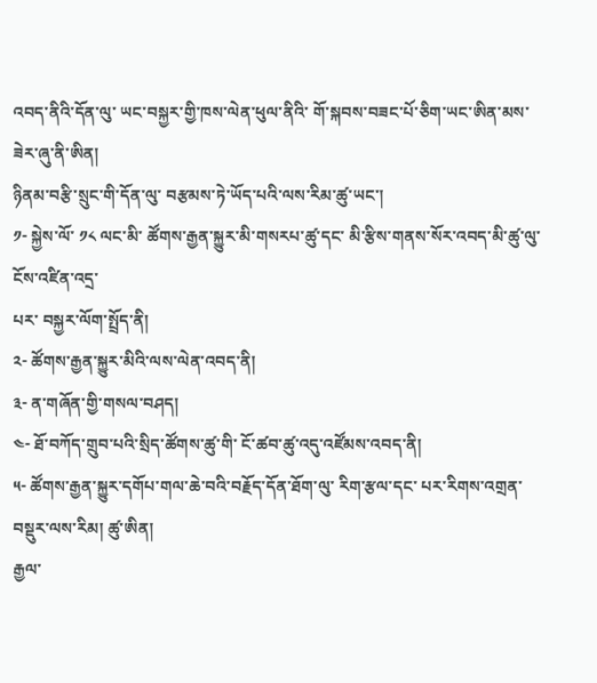འབད་ནིའི་དོན་ལུ་ ཡང་བསྐྱར་གྱི་ཁས་ལེན་ཕུལ་ནིའི་ གོ་སྐབས་བཟང་པོ་ཅིག་ཡང་ཨིན་མས་ཟེར་ཞུ་ནི་ཨིན།
ཉིནམ་བརྩི་སྲུང་གི་དོན་ལུ་ བརྩམས་ཏེ་ཡོད་པའི་ལས་རིམ་ཚུ་ཡང་།
༡- སྐྱེས་ལོ་ ༡༨ ལང་མི་ ཚོགས་རྒྱན་སྐྱུར་མི་གསརཔ་ཚུ་དང་ མི་རྩིས་གནས་སོར་འབད་མི་ཚུ་ལུ་ ངོས་འཛིན་འདྲ་
པར་ བསྐྱར་ལོག་སྤྲོད་ནི།
༢- ཚོགས་རྒྱན་སྐྱུར་མིའི་ལས་ལེན་འབད་ནི།
༣- ན་གཞོན་གྱི་གསལ་བཤད།
༤- ཐོ་བཀོད་གྲུབ་པའི་སྲིད་ཚོགས་ཚུ་གི་ ངོ་ཚབ་ཚུ་འདུ་འཛོམས་འབད་ནི།
༥- ཚོགས་རྒྱན་སྐྱུར་དགོཔ་གལ་ཆེ་བའི་བརྗོད་དོན་ཐོག་ལུ་ རིག་རྩལ་དང་ པར་རིགས་འགྲན་བསྡུར་ལས་རིམ། ཚུ་ཨིན།
རྒྱལ་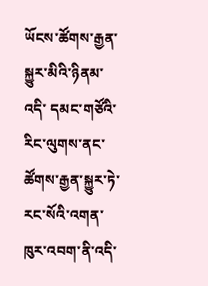ཡོངས་ཚོགས་རྒྱན་སྐྱུར་མིའི་ཉིནམ་འདི་ དམང་གཙོའི་རིང་ལུགས་ནང་ ཚོགས་རྒྱན་སྐྱུར་ཏེ་ རང་སོའི་འགན་ཁུར་འབག་ནི་འདི་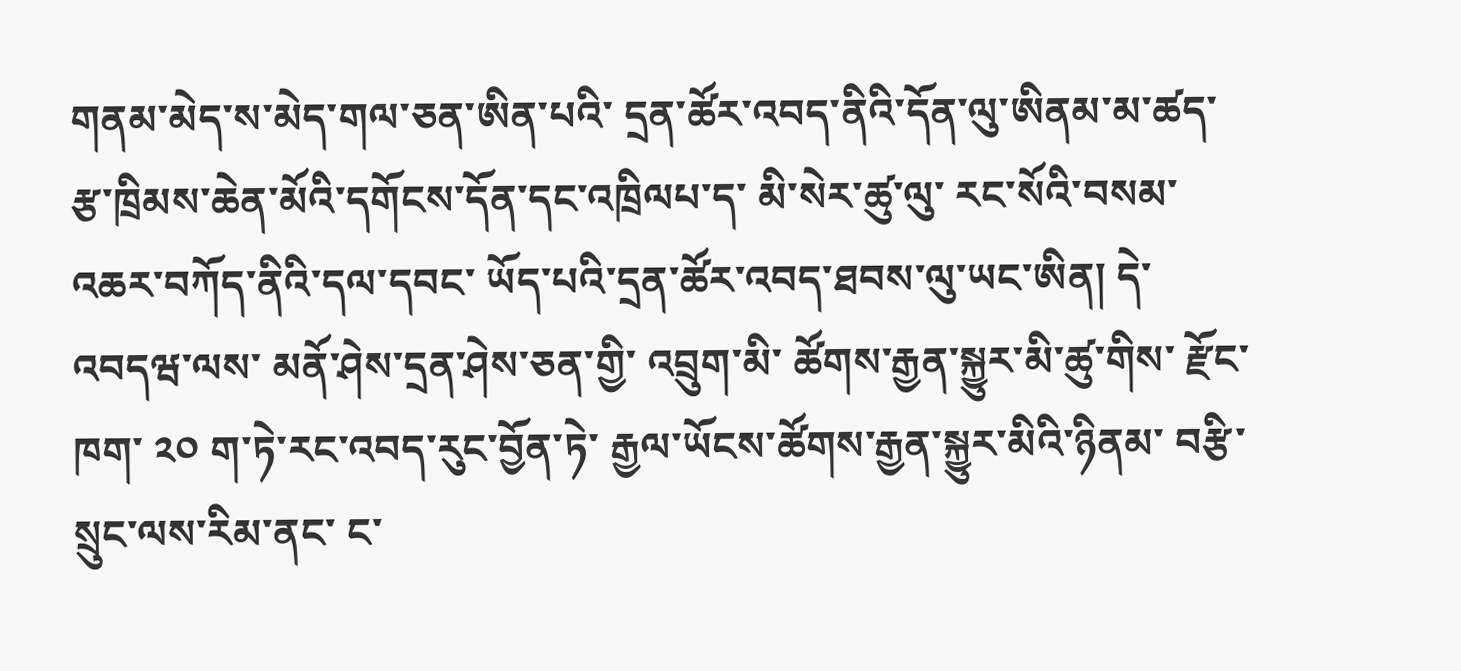གནམ་མེད་ས་མེད་གལ་ཅན་ཨིན་པའི་ དྲན་ཚོར་འབད་ནིའི་དོན་ལུ་ཨིནམ་མ་ཚད་ རྩ་ཁྲིམས་ཆེན་མོའི་དགོངས་དོན་དང་འཁྲིལཔ་ད་ མི་སེར་ཚུ་ལུ་ རང་སོའི་བསམ་འཆར་བཀོད་ནིའི་དལ་དབང་ ཡོད་པའི་དྲན་ཚོར་འབད་ཐབས་ལུ་ཡང་ཨིན། དེ་འབདཝ་ལས་ མནོ་ཤེས་དྲན་ཤེས་ཅན་གྱི་ འབྲུག་མི་ ཚོགས་རྒྱན་སྐྱུར་མི་ཚུ་གིས་ རྫོང་ཁག་ ༢༠ ག་ཏེ་རང་འབད་རུང་བྱོན་ཏེ་ རྒྱལ་ཡོངས་ཚོགས་རྒྱན་སྐྱུར་མིའི་ཉིནམ་ བརྩི་སྲུང་ལས་རིམ་ནང་ ང་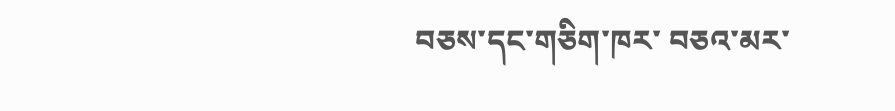བཅས་དང་གཅིག་ཁར་ བཅའ་མར་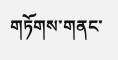གཏོགས་གནང་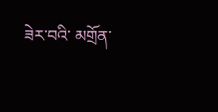ཟེར་བའི་ མགྲོན་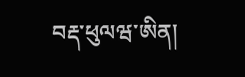བརྡ་ཕུལཝ་ཨིན།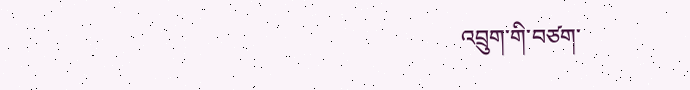འབྲུག་གི་བཙག་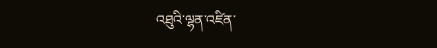འཐུའི་ལྷན་འཛིན་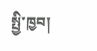སྤྱི་ཁྱབ།